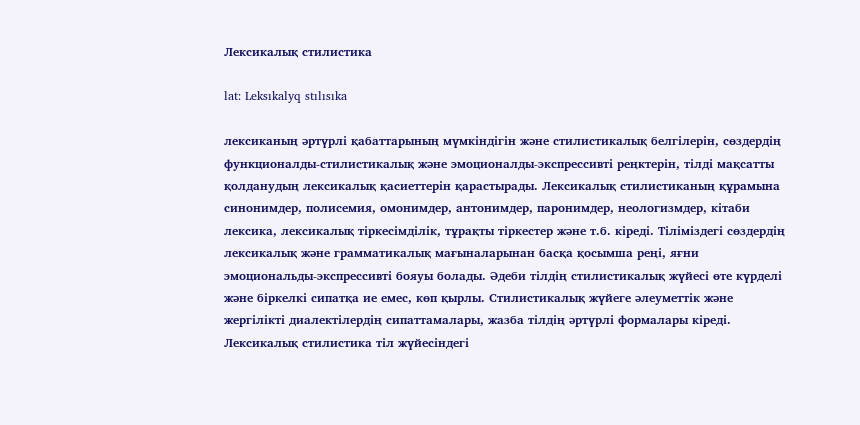Лексикалық стилистика

lat: Leksıkalyq stılısıka

лексиканың әртүрлі қабаттарының мүмкіндігін және стилистикалық белгілерін, сөздердің функционалды-стилистикалық және эмоционалды-экспрессивті реңктерін, тілді мақсатты қолданудың лексикалық қасиеттерін қарастырады. Лексикалық стилистиканың құрамына синонимдер, полисемия, омонимдер, антонимдер, паронимдер, неологизмдер, кітаби лексика, лексикалық тіркесімділік, тұрақты тіркестер және т.б. кіреді. Тіліміздегі сөздердің лексикалық және грамматикалық мағыналарынан басқа қосымша реңі, яғни эмоциональды-экспрессивті бояуы болады. Әдеби тілдің стилистикалық жүйесі өте күрделі және біркелкі сипатқа ие емес, көп қырлы. Стилистикалық жүйеге әлеуметтік және жергілікті диалектілердің сипаттамалары, жазба тілдің әртүрлі формалары кіреді. Лексикалық стилистика тіл жүйесіндегі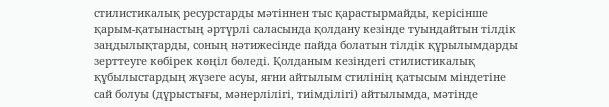стилистикалық ресурстарды мәтіннен тыс қарастырмайды, керісінше қарым-қатынастың әртүрлі саласында қолдану кезінде туындайтын тілдік заңдылықтарды, соның нәтижесінде пайда болатын тілдік құрылымдарды зерттеуге көбірек көңіл бөледі. Қолданым кезіндегі стилистикалық құбылыстардың жүзеге асуы, яғни айтылым стилінің қатысым міндетіне сай болуы (дұрыстығы, мәнерлілігі, тиімділігі) айтылымда, мәтінде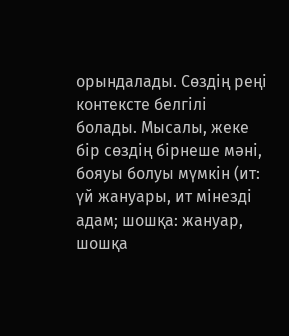орындалады. Сөздің реңі контексте белгілі болады. Мысалы, жеке бір сөздің бірнеше мәні, бояуы болуы мүмкін (ит: үй жануары, ит мінезді адам; шошқа: жануар, шошқа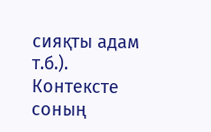сияқты адам т.б.). Контексте соның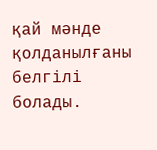қай мәнде қолданылғаны белгілі болады.